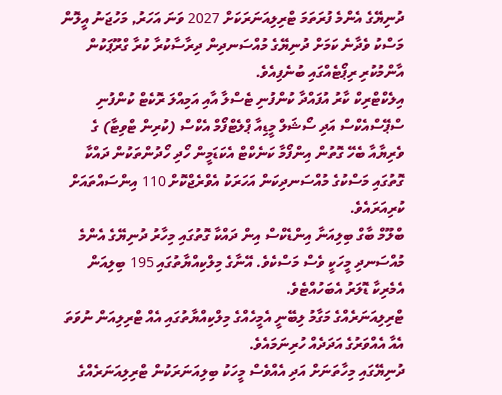ދުނިޔޭގެ އެންމެ ފުރަތަމަ ޓްރިލިއަނަރަކަށް 2027 ވަނަ އަހަރު, މަހުޖަނު އީލޮން މަސްކު ވެދާނެ ކަމަށް ދުނިޔޭގެ މުއްސަނދިން ދިރާސާކުރާ ކުރާ ގްރޫޕަކުން އާންމުކުރި ރިޕޯޓެއްގައި ބުނެފިއެވެ.
އިލެކްޓްރިކް ކާރު އުފައްދާ ކުންފުނި ޓެސްލާ އާއި އަމިއްލަ ރޮކެޓް ކުންފުނި ސްޕޭސްއެކްސް އަދި ސޯޝަލް މީޑިއާ ޕްލެޓްފޯމް އެކްސް (ކުރިން ޓްވިޓާ) ގެ ވެރިޔާއާ ބެހޭ ގޮތުން އިންފޯމާ ކަނެކްޓް އެކަޑަމީން ހޯދި ހޯދުންތަކުން ދައްކާ ގޮތުގައި މަސްކުގެ މުއްސަނދިކަން އަހަރަކު އެވްރެޖްކޮށް 110 އިންސައްތައަށް ކުރިއަރައެވެ.
ބްލޫމް ބާގް ބިލިއަނާ އިންޑެކްސް އިން ދައްކާ ގޮތުގައި މިހާރު ދުނިޔޭގެ އެންމެ މުއްސަނދި މީހަކީ ވެސް މަސްކެވެ. އޭނާގެ މިލްކިއްޔާތުގައި 195 ބިލިއަން އެމެރިކާ ޑޮލަރު އެބަހުއްޓެވެ.
ޓްރިލިއަނަރެއްގެ މަގާމު ލިބޭނީ އެމީހެއްގެ މިލްކިއްޔާތުގައި އެއް ޓްރިލިއަން ނުވަތަ އެއާ އެއްވަރުގެ އަދަދެއް ހުރިނަމައެވެ.
ދުނިޔޭގައި މިހާތަނަށް އަދި އެއްވެސް މީހަކު ބިލިއަނަރަކުން ޓްރިލިއަނަރެއްގެ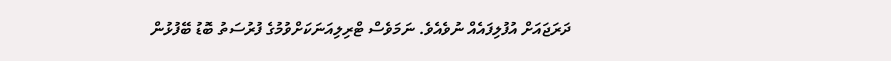ދަރަޖައަށް އުފުލިފައެއް ނުވެއެވެ. ނަމަވެސް ޓްރިލިއަނަކަށްވުމުގެ ފުރުސަތު ބޮޑު ބޭފުޅުން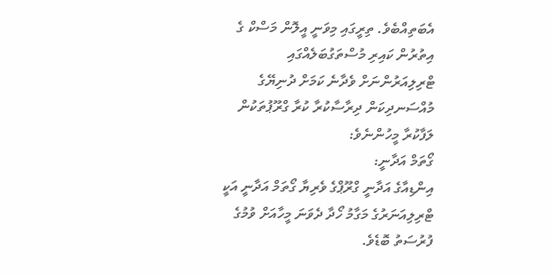އެބަތިއްބެވެ. ތިރީގައި މިވަނީ އީލޮން މަސްކް ގެ އިތުރުން ކައިރި މުސްތަގުބަލެއްގައި ޓްރިލިއަރުންނަށް ވެދާނެ ކަމަށް ދުނިޔޭގެ މުއްސަނދިކަން ދިރާސާކުރާ ކުރާ ގްރޫޕުތަކުން ލަފާކުރާ މީހުންނެވެ:
ގޯތަމް އަދާނީ:
އިންޑިއާގެ އަދާނީ ގްރޫޕްގެ ވެރިޔާ ގޯތަމް އަދާނީ އަކީ ޓްރިލިއަނަރުގެ މަގާމު ހޯދާ ދެވަނަ މީހާއަށް ވުމުގެ ފުރުސަތު ބޮޑެވެ.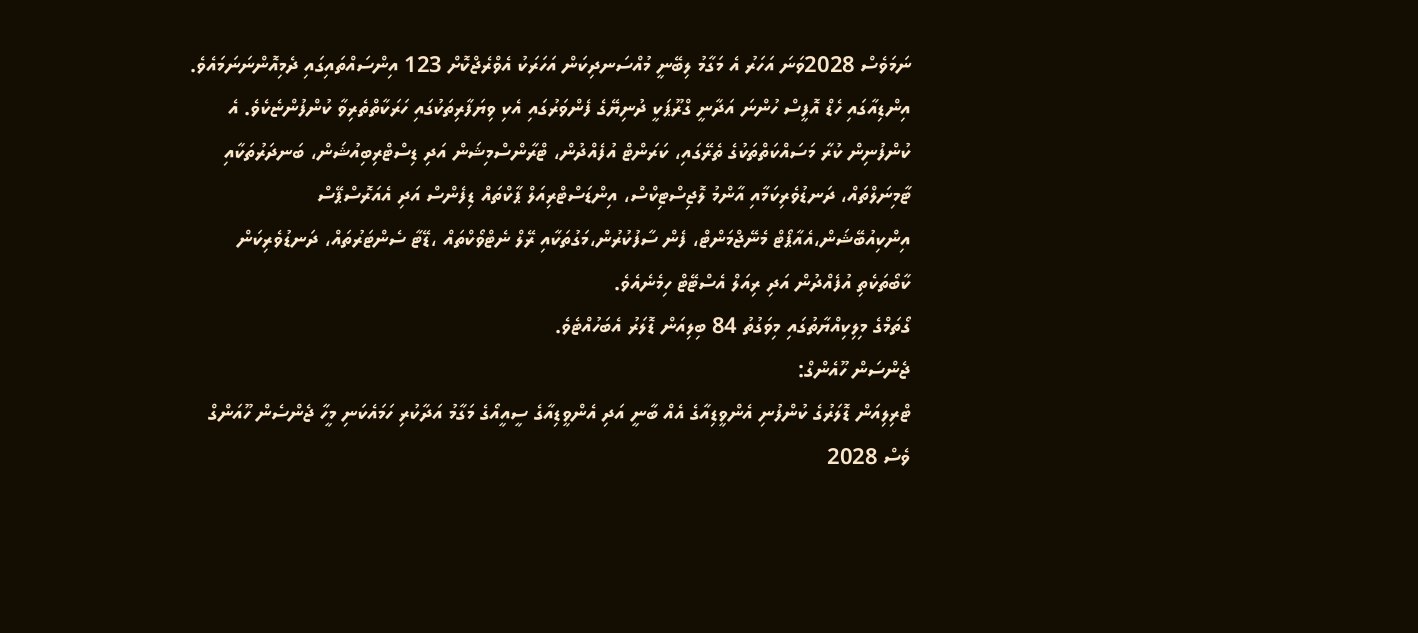ނަމަވެސް 2028ވަނަ އަހަރު އެ މަގާމު ލިބޭނީ މުއްސަނދިކަން އަހަރަކު އެވްރެޖްކޮށް 123 އިންސައްތައިގައި ދެމިއޮންނަނަމައެވެ.
އިންޑިއާގައި ހެޑް އޮފީސް ހުންނަ އަދާނީ ގްރޫޕަކީ ދުނިޔޭގެ ފެންވަރުގައި އެކި ވިޔަފާރިތަކުގައި ހަރަކާތްތެރިވާ ކުންފުންޏެކެވެ. އެ ކުންފުނިން ކުރާ މަސައްކަތްތަކުގެ ތެރޭގައި، ކަރަންޓް އުފެއްދުން، ޓްރާންސްމިޝަން އަދި ޑިސްޓްރިބިއުޝަން، ބަނދަރުތަކާއި ޓާމިނަލްތައް، ދަނޑުވެރިކަމާއި އާންމު ލޮޖިސްޓިކްސް، އިންޑަސްޓްރިއަލް ޕާކްތައް ޑިފެންސް އަދި އެއަރޮސްޕޭސް އިންކިއުބޭޝަން،އެއާޕޯޓް މެނޭޖްމަންޓް، ފެން ސާފުކުރުން،މަގުތަކާއި ރޭލް ނެޓްވޯކްތައް ،ޑޭޓާ ސެންޓަރުތައް، ދަނޑުވެރިކަން ކާބޯތަކެތި އުފެއްދުން އަދި ރިއަލް އެސްޓޭޓް ހިމެނެއެވެ.
ގޯތަމްގެ މިލިކިއްޔާތުގައި މިވަގުތު 84 ބިލިއަން ޑޮލަރު އެބަހުއްޓެވެ.
ޖެންސަން ހޫއެންގް:
ޓްރިލިއަން ޑޮލަރުގެ ކުންފުނި އެންވީޑިއާގެ އެއް ބާނީ އަދި އެންވީޑިއާގެ ސީއީއޯގެ މަގާމު އަދާކުރި ހަމައެކަނި މީހާ ޖެންސެން ހޫއަންގް ވެސް 2028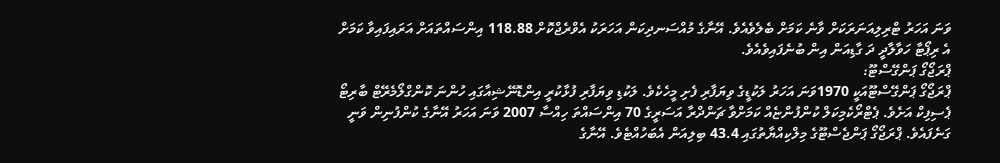ވަނަ އަހަރު ޓްރިލިއަނަރަކަށް ވާނެ ކަމަށް ބެލެވެއެވެ. އޭނާގެ މުއްސަނދިކަން އަހަރަކު އެވްރެޖްކޮށް 118.88 އިންސައްތައަށް އަރައިފައިވާ ކަމަށް އެ ރިޕޯޓާ ހަވާލާދީ ދަ ގާޑިއަން އިން ބުނެފައިވެއެވެ.
ޕްރަޖޯގޯ ޕަންގޭސްޓޫ:
ޕްރަޖޯގޯ ޕަންގޭސްޓޫއަކީ 1970ވަނަ އަހަރު ލަކުޑީގެ ވިޔަފާރި ފެށި މީހެކެވެ. ލަކުޑި ވިޔަފާރި ފުޅާކުރީ އިންޑޮނޭޝިއާގައި ހުންނަ ކޮންގްލޯމެރޭޓް ބާރިޓޯ ޕެސިފިކް އަށެވެ. ޕެޓްރޯކެމިކަލް ކުންފުންޏެއް ކަމަށްވާ ޗަންދްރާ އަސަރީގެ 70 އިންސައްތަ ހިއްސާ 2007 ވަނަ އަހަރު އޭނާގެ ކުންފުނިން ވަނީ ގަނެފައެވެ. ޕްރަޖޯގޯ ޕަންޖެސްޓޫގެ މިލްކިއްޔާތުގައި 43.4 ބިލިއަން އެބަހުއްޓެވެ. އޭނާގެ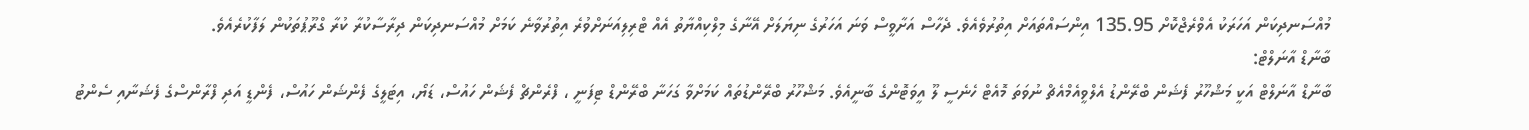މުއްސަނދިކަން އަހަރަކު އެވްރެޖްކޮށް 135.95 އިންސައްތައަށް އިތުރުވެއެވެ. ދެހާސް އަށާވީސް ވަނަ އަހަރުގެ ނިޔަލަށް އޭނާގެ މިލްކިއްޔާތު އެއް ޓްރިލިއަނަށްވުރެ އިތުރުވާނެ ކަމަށް މުއްސަނދިކަން ދިރާސާކުރާ ކުރާ ގްރޫޕުތަކުން ލަފާކުރެއެވެ.
ބާނާޑް އާނަލްޓް:
ބާނާޑް އާނަލްޓް އަކީ މަޝްހޫރު ފެޝަން ބްރޭންޑު އެލްވީއެމްއެޗް ނުވަތަ މޮއެޓް ހެނެސީ ލޫ އީވަޓޮންގެ ބާނީއެވެ. މަޝްހޫރު ބްރޭންޑުތައް ކަމަށްވާ ގަހަނާ ބްރޭންޑް ޓިފަނީ ، ފްރެންޗް ފެޝަން ހައުސް، ޑަޔޯ، އިޓަލީގެ ފެންޝަން ހައުސް، ފެންޑީ އަދި ފްރާންސްގެ ފެޝަނާއި ސެންޓު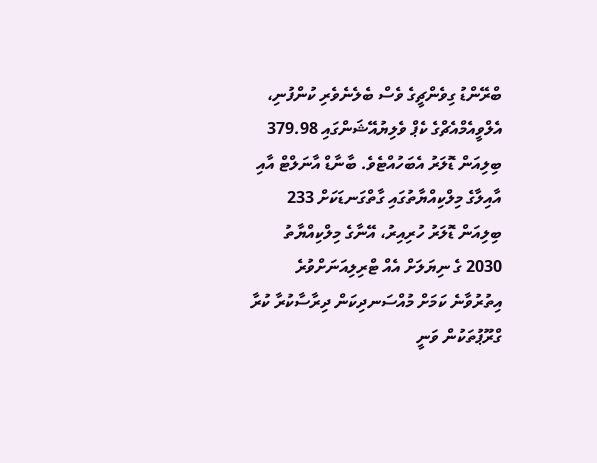ބްރޭންޑު ގިވެންޗީގެ ވެސް ބެލެނެވެރި ކުންފުނި، އެލްވީއެމްއެޗްގެ ކެޕް ވެލިޔުއޭޝަންގައި 379.98 ބިލިއަން ޑޮލަރު އެބަހުއްޓެވެ. ބާނާޑް އާނަލްޓް އާއި އާއިލާގެ މިލްކިއްޔާތުގައި ގާތްގަނޑަކަށް 233 ބިލިއަން ޑޮލަރު ހުރިއިރު، އޭނާގެ މިލްކިއްޔާތު 2030 ގެ ނިޔަލަށް އެއް ޓްރިލިއަނަށްވުރެ އިތުރުވާނެ ކަމަށް މުއްސަނދިކަން ދިރާސާކުރާ ކުރާ ގްރޫޕުތަކުން ވަނީ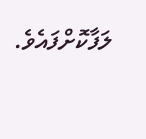ލަފާކޮށްފައެވެ.